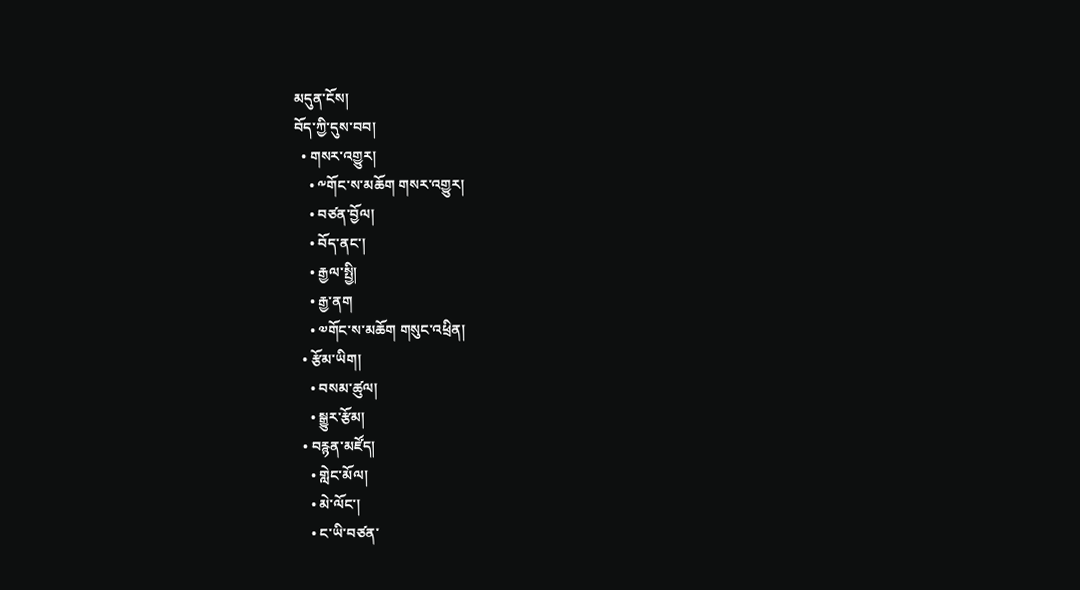མདུན་ངོས།
བོད་ཀྱི་དུས་བབ།
  • གསར་འགྱུར།
    • ༸གོང་ས་མཆོག གསར་འགྱུར།
    • བཙན་བྱོལ།
    • བོད་ནང་།
    • རྒྱལ་སྤྱི།
    • རྒྱ་ནག
    • ༧གོང་ས་མཆོག གསུང་འཕྲིན།
  • རྩོམ་ཡིག།
    • བསམ་ཚུལ།
    • སྒྱུར་རྩོམ།
  • བརྙན་མཛོད།
    • གླེང་མོལ།
    • མེ་ལོང་།
    • ང་ཡི་བཙན་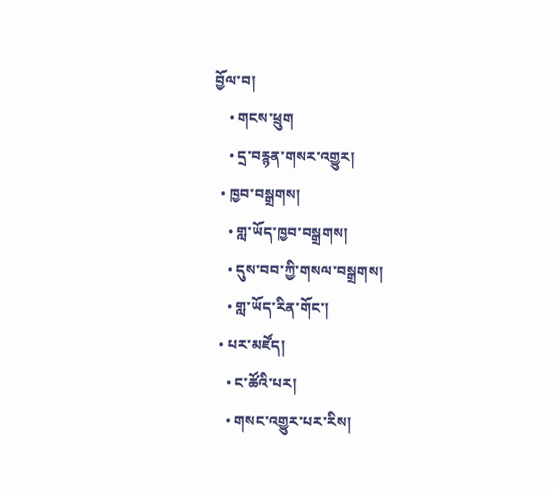བྱོལ་བ།
    • གངས་ཕྲུག
    • དྲ་བརྙན་གསར་འགྱུར།
  • ཁྱབ་བསྒྲགས།
    • གླ་ཡོད་ཁྱབ་བསྒྲགས།
    • དུས་བབ་ཀྱི་གསལ་བསྒྲགས།
    • གླ་ཡོད་རིན་གོང་།
  • པར་མཛོད།
    • ང་ཚོའི་པར།
    • གསང་འགྱུར་པར་རིས།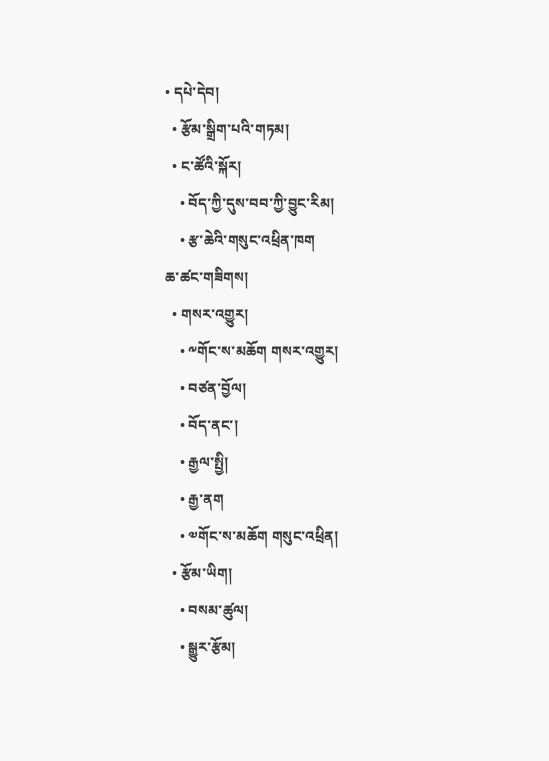• དཔེ་དེབ།
  • རྩོམ་སྒྲིག་པའི་གཏམ།
  • ང་ཚོའི་སྐོར།
    • བོད་ཀྱི་དུས་བབ་ཀྱི་བྱུང་རིམ།
    • རྩ་ཆེའི་གསུང་འཕྲིན་ཁག
ཆ་ཚང་གཟིགས།
  • གསར་འགྱུར།
    • ༸གོང་ས་མཆོག གསར་འགྱུར།
    • བཙན་བྱོལ།
    • བོད་ནང་།
    • རྒྱལ་སྤྱི།
    • རྒྱ་ནག
    • ༧གོང་ས་མཆོག གསུང་འཕྲིན།
  • རྩོམ་ཡིག།
    • བསམ་ཚུལ།
    • སྒྱུར་རྩོམ།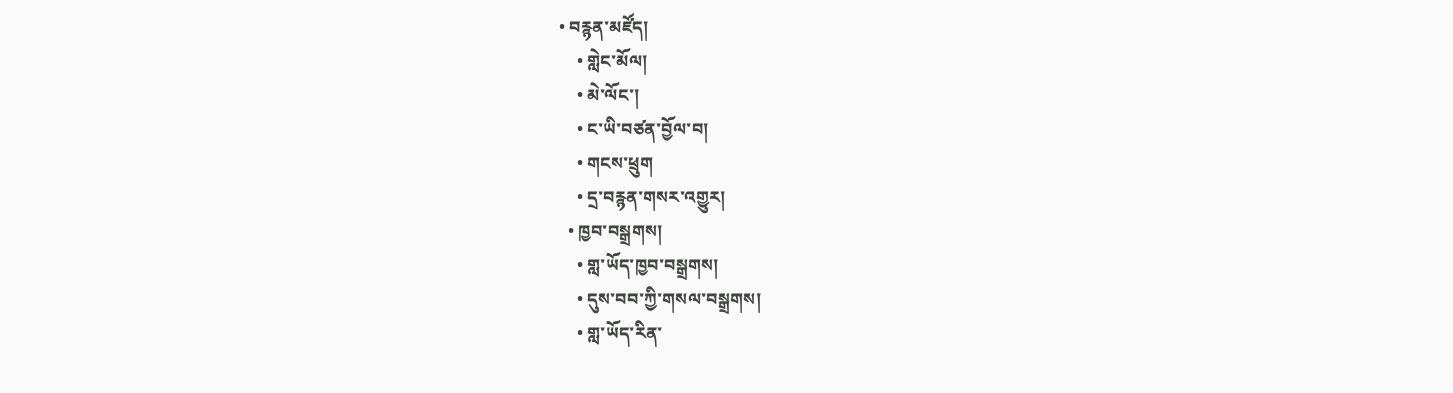• བརྙན་མཛོད།
    • གླེང་མོལ།
    • མེ་ལོང་།
    • ང་ཡི་བཙན་བྱོལ་བ།
    • གངས་ཕྲུག
    • དྲ་བརྙན་གསར་འགྱུར།
  • ཁྱབ་བསྒྲགས།
    • གླ་ཡོད་ཁྱབ་བསྒྲགས།
    • དུས་བབ་ཀྱི་གསལ་བསྒྲགས།
    • གླ་ཡོད་རིན་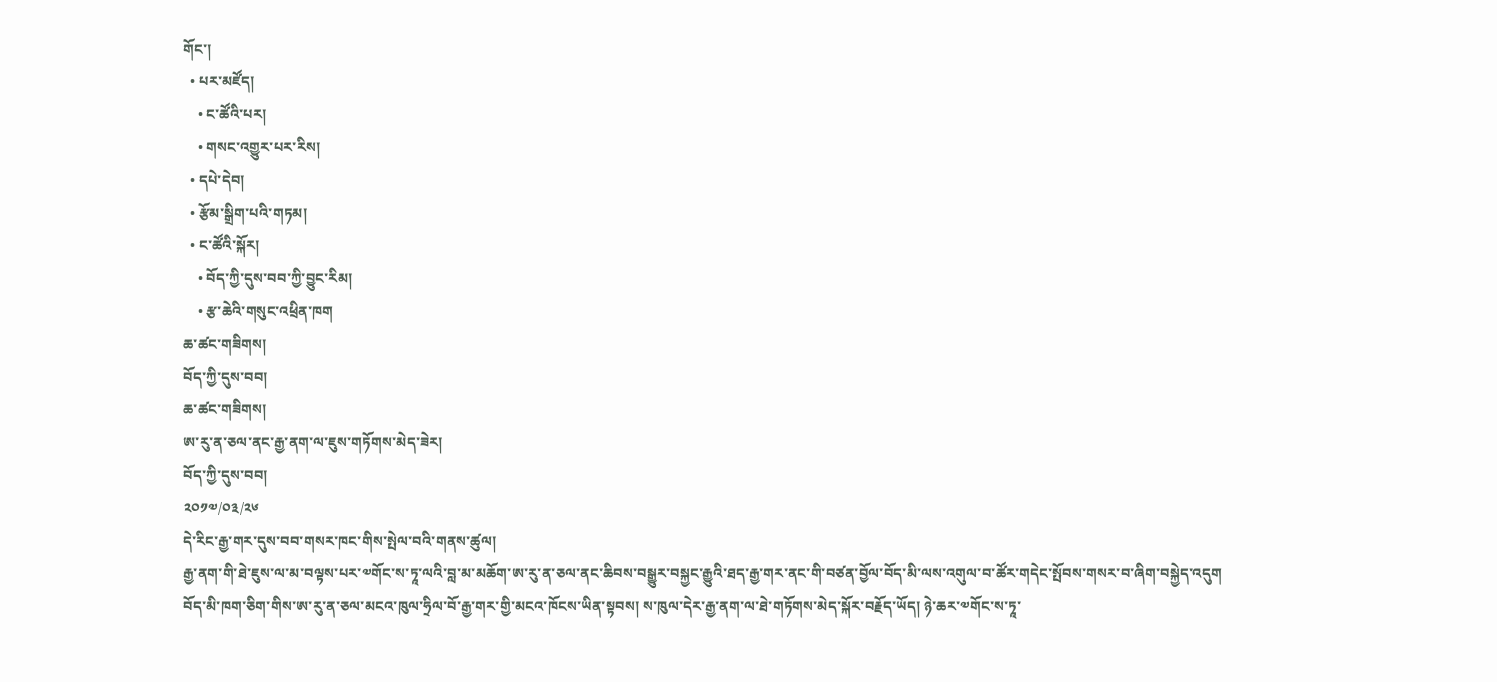གོང་།
  • པར་མཛོད།
    • ང་ཚོའི་པར།
    • གསང་འགྱུར་པར་རིས།
  • དཔེ་དེབ།
  • རྩོམ་སྒྲིག་པའི་གཏམ།
  • ང་ཚོའི་སྐོར།
    • བོད་ཀྱི་དུས་བབ་ཀྱི་བྱུང་རིམ།
    • རྩ་ཆེའི་གསུང་འཕྲིན་ཁག
ཆ་ཚང་གཟིགས།
བོད་ཀྱི་དུས་བབ།
ཆ་ཚང་གཟིགས།
ཨ་རུ་ན་ཅལ་ནང་རྒྱ་ནག་ལ་ཇུས་གཏོགས་མེད་ཟེར།
བོད་ཀྱི་དུས་བབ།
༢༠༡༧/༠༣/༢༦
དེ་རིང་རྒྱ་གར་དུས་བབ་གསར་ཁང་གིས་སྤེལ་བའི་གནས་ཚུལ།
རྒྱ་ནག་གི་ཐེ་ཇུས་ལ་མ་བལྟས་པར་༧གོང་ས་ཏཱ་ལའི་བླ་མ་མཆོག་ཨ་རུ་ན་ཅལ་ནང་ཆིབས་བསྒྱུར་བསྐྱང་རྒྱུའི་ཐད་རྒྱ་གར་ནང་གི་བཙན་བྱོལ་བོད་མི་ལས་འགུལ་བ་ཚོར་གདེང་སྤོབས་གསར་བ་ཞིག་བསྐྱེད་འདུག
བོད་མི་ཁག་ཅིག་གིས་ཨ་རུ་ན་ཅལ་མངའ་ཁུལ་ཧྲིལ་བོ་རྒྱ་གར་གྱི་མངའ་ཁོངས་ཡིན་སྟབས། ས་ཁུལ་དེར་རྒྱ་ནག་ལ་ཐེ་གཏོགས་མེད་སྐོར་བརྗོད་ཡོད། ཉེ་ཆར་༧གོང་ས་ཏཱ་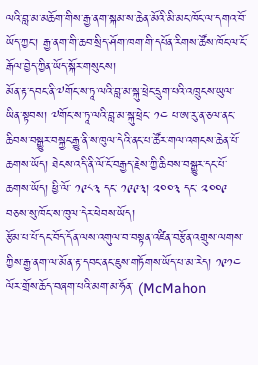ལའི་བླ་མ་མཆོག་གིས་རྒྱ་ནག་སྐམ་ས་ཆེན་མོའི་མི་མང་ཁོང་ལ་དགའ་བོ་ཡོད་ཀྱང་། རྒྱ་ནག་གི་ཆབ་སྲིད་ཤོག་ཁག་གི་དཔོན་རིགས་ཚོས་ཁོང་ལ་ངོ་རྒོལ་བྱེད་ཀྱིན་ཡོད་སྐོར་གསུངས།
མོན་རྟ་དབང་ནི་༧གོང་ས་ཏཱ་ལའི་བླ་མ་སྐུ་ཕྲེང་དྲུག་པའི་འཁྲུངས་ཡུལ་ཡིན་སྟབས། ༧གོང་ས་ཏཱ་ལའི་བླ་མ་སྐུ་ཕྲེང་ ༡༤ པ་ཨ་རུ་ན་ཅལ་ནང་ཆིབས་བསྒྱུར་བསྐྱང་རྒྱུ་ནི་ས་ཁུལ་དེའི་ནང་པ་ཚོར་གལ་འགངས་ཆེན་པོ་ཆགས་ཡོད། ཐེངས་འདི་ནི་ལོ་ངོ་བརྒྱད་རྗེས་ཀྱི་ཆིབས་བསྒྱུར་དང་པོ་ཆགས་ཡོད། ཕྱི་ལོ་ ༡༩༨༣ དང་ ༡༩༩༣། ༢༠༠༣ དང་ ༢༠༠༩ བཅས་སུ་ཁོང་ས་ཁུལ་དེར་ཕེབས་ཡོད།
རྩོམ་པ་པོ་དང་བོད་དོན་ལས་འགུལ་བ་བསྟན་འཛིན་བརྩོན་འགྲུས་ལགས་ཀྱིས་རྒྱ་ནག་ལ་མོན་རྟ་དབང་ནང་ཇུས་གཏོགས་ཡོད་པ་མ་རེད། ༡༩༡༤ ལོར་གྲོས་ཆོད་བཞག་པའི་མག་མ་ཧོན་ (McMahon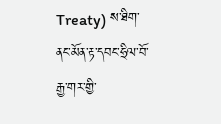Treaty) ས་ཐིག་ནང་མོན་རྟ་དབང་ཧྲིལ་བོ་རྒྱ་གར་གྱི་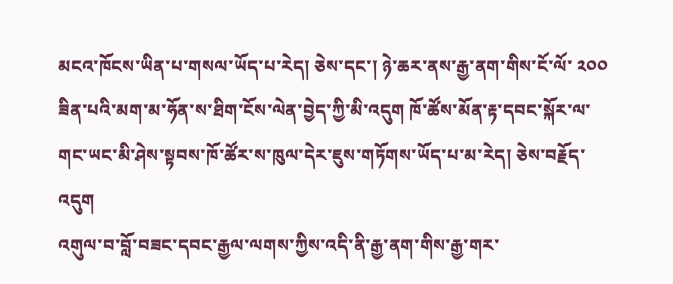མངའ་ཁོངས་ཡིན་པ་གསལ་ཡོད་པ་རེད། ཅེས་དང་། ཉེ་ཆར་ནས་རྒྱ་ནག་གིས་ངོ་ལོ་ ༢༠༠ ཟིན་པའི་མག་མ་ཧོན་ས་ཐིག་ངོས་ལེན་བྱེད་ཀྱི་མི་འདུག ཁོ་ཚོས་མོན་རྟ་དབང་སྐོར་ལ་གང་ཡང་མི་ཤེས་སྟབས་ཁོ་ཚོར་ས་ཁུལ་དེར་ཇུས་གཏོགས་ཡོད་པ་མ་རེད། ཅེས་བརྗོད་འདུག
འགུལ་བ་བློ་བཟང་དབང་རྒྱལ་ལགས་ཀྱིས་འདི་ནི་རྒྱ་ནག་གིས་རྒྱ་གར་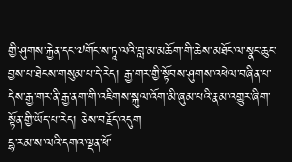གྱི་ཤུགས་རྐྱེན་དང་༧གོང་ས་ཏཱ་ལའི་བླ་མ་མཆོག་གི་ཆེས་མཐོང་ལ་སྣང་ཆུང་བྱས་པ་ཐེངས་གསུམ་པ་དེ་རེད། རྒྱ་གར་གྱི་སྟོབས་ཤུགས་འཕེལ་བཞིན་པ་དེས་རྒྱ་གར་ནི་རྒྱ་ནག་གི་འཇིགས་སྐུལ་འོག་མི་ཞུམ་པའི་རྣམ་འགྱུར་ཞིག་སྟོན་གྱི་ཡོད་པ་རེད། ཅེས་བརྗོད་འདུག
དྷ་རམ་ས་ལའི་དགའ་ལྡན་ཕོ་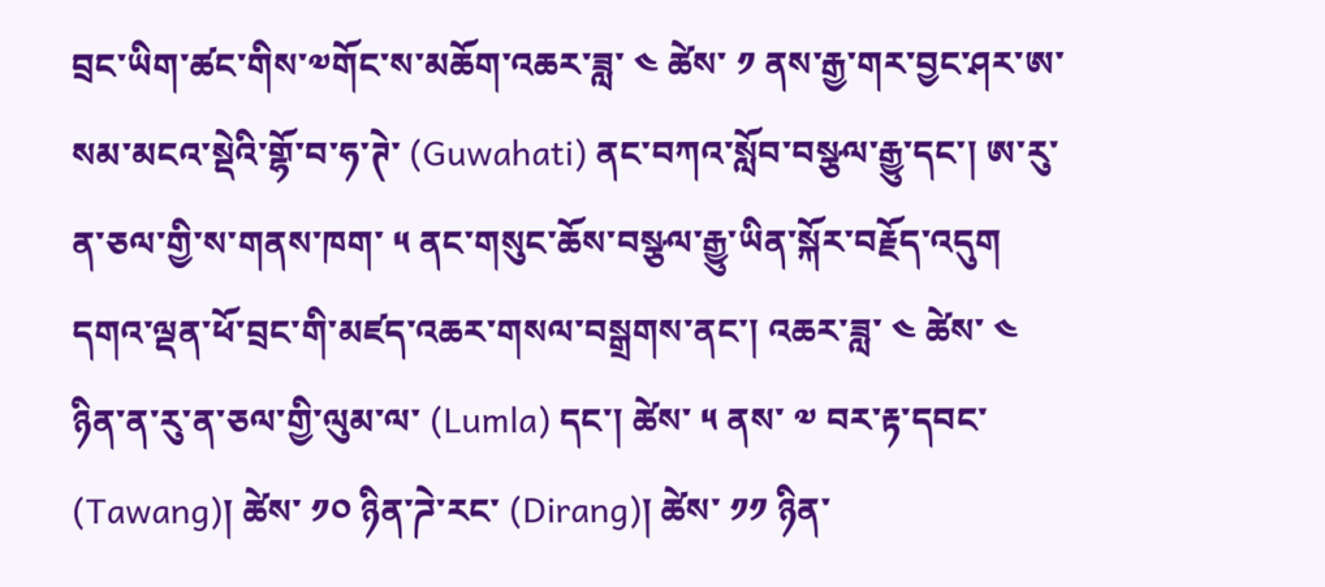བྲང་ཡིག་ཚང་གིས་༧གོང་ས་མཆོག་འཆར་ཟླ་ ༤ ཚེས་ ༡ ནས་རྒྱ་གར་བྱང་ཤར་ཨ་སམ་མངའ་སྡེའི་གྷོ་བ་ཧ་ཊེ་ (Guwahati) ནང་བཀའ་སློབ་བསྩལ་རྒྱུ་དང་། ཨ་རུ་ན་ཅལ་གྱི་ས་གནས་ཁག་ ༥ ནང་གསུང་ཆོས་བསྩལ་རྒྱུ་ཡིན་སྐོར་བརྗོད་འདུག དགའ་ལྡན་ཕོ་བྲང་གི་མཛད་འཆར་གསལ་བསྒྲགས་ནང་། འཆར་ཟླ་ ༤ ཚེས་ ༤ ཉིན་ན་རུ་ན་ཅལ་གྱི་ལུམ་ལ་ (Lumla) དང་། ཚེས་ ༥ ནས་ ༧ བར་རྟ་དབང་ (Tawang)། ཚེས་ ༡༠ ཉིན་ཌེ་རང་ (Dirang)། ཚེས་ ༡༡ ཉིན་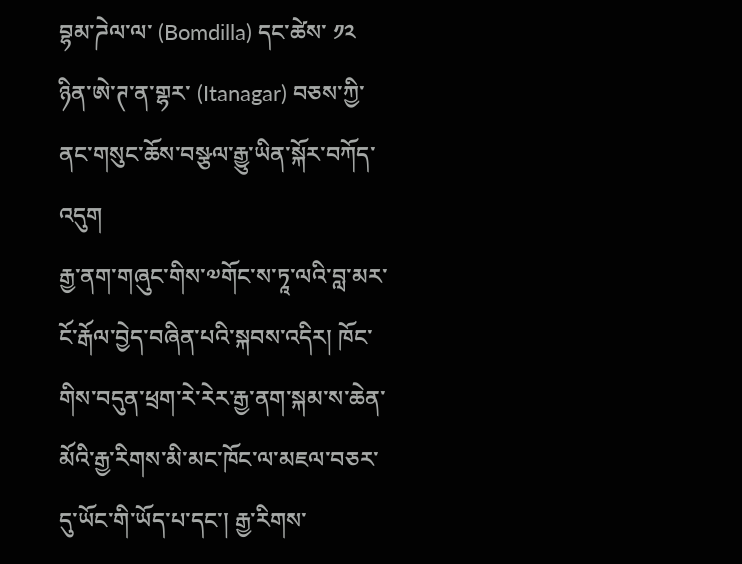བྷམ་ཌེལ་ལ་ (Bomdilla) དང་ཚེས་ ༡༢ ཉིན་ཨེ་ཊ་ན་གྷར་ (Itanagar) བཅས་ཀྱི་ནང་གསུང་ཆོས་བསྩལ་རྒྱུ་ཡིན་སྐོར་བཀོད་འདུག
རྒྱ་ནག་གཞུང་གིས་༧གོང་ས་ཏཱ་ལའི་བླ་མར་ངོ་རྒོལ་བྱེད་བཞིན་པའི་སྐབས་འདིར། ཁོང་གིས་བདུན་ཕྲག་རེ་རེར་རྒྱ་ནག་སྐམ་ས་ཆེན་མོའི་རྒྱ་རིགས་མི་མང་ཁོང་ལ་མཇལ་བཅར་དུ་ཡོང་གི་ཡོད་པ་དང་། རྒྱ་རིགས་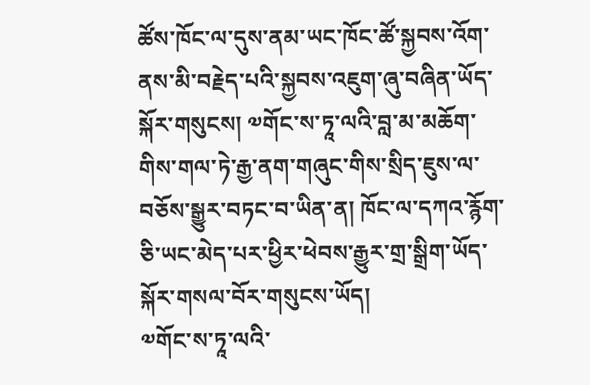ཚོས་ཁོང་ལ་དུས་ནམ་ཡང་ཁོང་ཚོ་སྐྱབས་འོག་ནས་མི་བརྗེད་པའི་སྐྱབས་འཇུག་ཞུ་བཞིན་ཡོད་སྐོར་གསུངས། ༧གོང་ས་ཏཱ་ལའི་བླ་མ་མཆོག་གིས་གལ་ཏེ་རྒྱ་ནག་གཞུང་གིས་སྲིད་ཇུས་ལ་བཅོས་སྒྱུར་བཏང་བ་ཡིན་ན། ཁོང་ལ་དཀའ་རྙོག་ཅི་ཡང་མེད་པར་ཕྱིར་ཕེབས་རྒྱུར་གྲ་སྒྲིག་ཡོད་སྐོར་གསལ་བོར་གསུངས་ཡོད།
༧གོང་ས་ཏཱ་ལའི་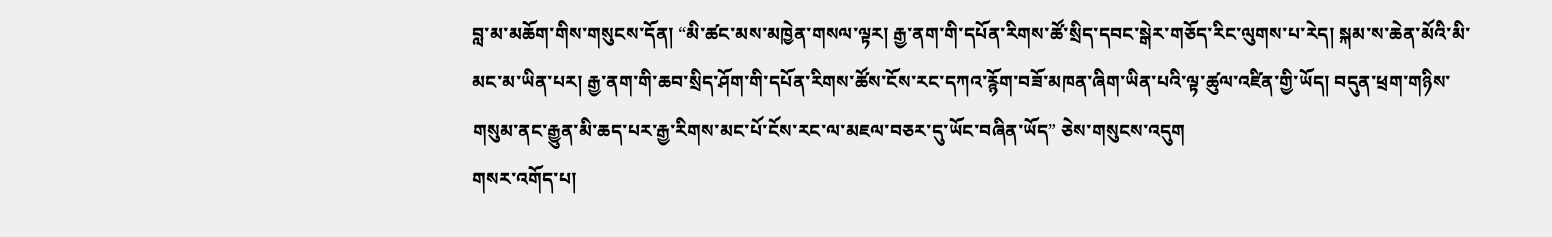བླ་མ་མཆོག་གིས་གསུངས་དོན། “མི་ཚང་མས་མཁྱེན་གསལ་ལྟར། རྒྱ་ནག་གི་དཔོན་རིགས་ཚོ་སྲིད་དབང་སྒེར་གཅོད་རིང་ལུགས་པ་རེད། སྐམ་ས་ཆེན་མོའི་མི་མང་མ་ཡིན་པར། རྒྱ་ནག་གི་ཆབ་སྲིད་ཤོག་གི་དཔོན་རིགས་ཚོས་ངོས་རང་དཀའ་རྙོག་བཟོ་མཁན་ཞིག་ཡིན་པའི་ལྟ་ཚུལ་འཛིན་གྱི་ཡོད། བདུན་ཕྲག་གཉིས་གསུམ་ནང་རྒྱུན་མི་ཆད་པར་རྒྱ་རིགས་མང་པོ་ངོས་རང་ལ་མཇལ་བཅར་དུ་ཡོང་བཞིན་ཡོད” ཅེས་གསུངས་འདུག
གསར་འགོད་པ།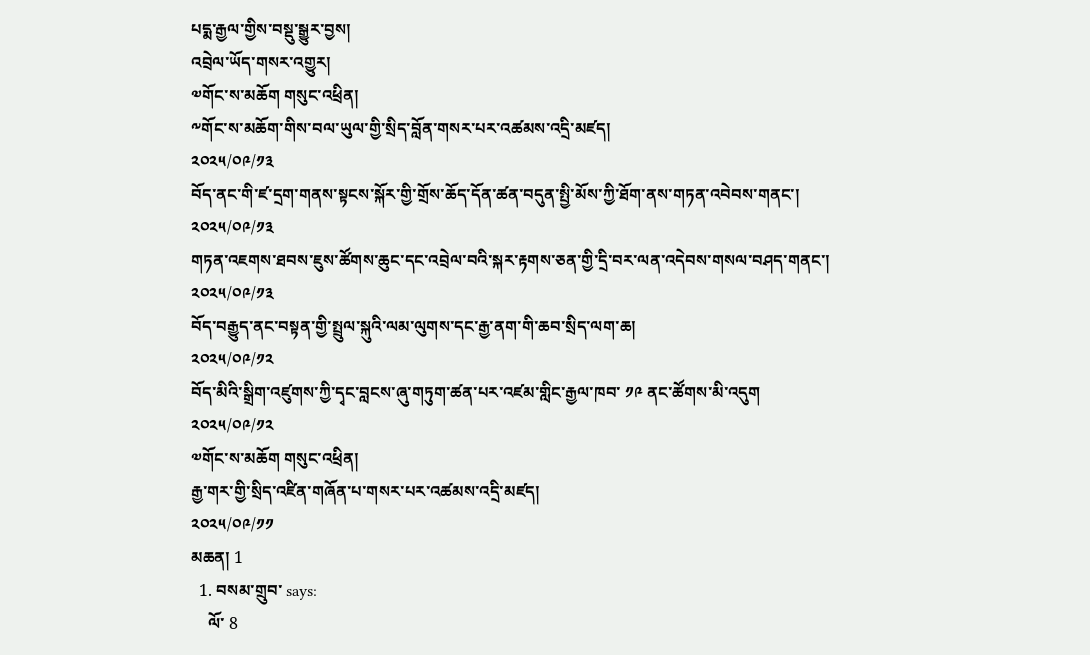པདྨ་རྒྱལ་གྱིས་བསྡུ་སྒྱུར་བྱས།
འབྲེལ་ཡོད་གསར་འགྱུར།
༧གོང་ས་མཆོག གསུང་འཕྲིན།
༸གོང་ས་མཆོག་གིས་བལ་ཡུལ་གྱི་སྲིད་བློན་གསར་པར་འཚམས་འདྲི་མཛད།
༢༠༢༥/༠༩/༡༣
བོད་ནང་གི་ཛ་དྲག་གནས་སྟངས་སྐོར་གྱི་གྲོས་ཆོད་དོན་ཚན་བདུན་སྤྱི་མོས་ཀྱི་ཐོག་ནས་གཏན་འབེབས་གནང་།
༢༠༢༥/༠༩/༡༣
གཏན་འཇགས་ཐབས་ཇུས་ཚོགས་ཆུང་དང་འབྲེལ་བའི་སྐར་རྟགས་ཅན་གྱི་དྲི་བར་ལན་འདེབས་གསལ་བཤད་གནང་།
༢༠༢༥/༠༩/༡༣
བོད་བརྒྱུད་ནང་བསྟན་གྱི་སྤྲུལ་སྐུའི་ལམ་ལུགས་དང་རྒྱ་ནག་གི་ཆབ་སྲིད་ལག་ཆ།
༢༠༢༥/༠༩/༡༢
བོད་མིའི་སྒྲིག་འཛུགས་ཀྱི་དྭང་བླངས་ཞུ་གཏུག་ཚན་པར་འཛམ་གླིང་རྒྱལ་ཁབ་ ༡༩ ནང་ཚོགས་མི་འདུག
༢༠༢༥/༠༩/༡༢
༧གོང་ས་མཆོག གསུང་འཕྲིན།
རྒྱ་གར་གྱི་སྲིད་འཛིན་གཞོན་པ་གསར་པར་འཚམས་འདྲི་མཛད།
༢༠༢༥/༠༩/༡༡
མཆན། 1
  1. བསམ་གྲུབ་ says:
    ལོ་ 8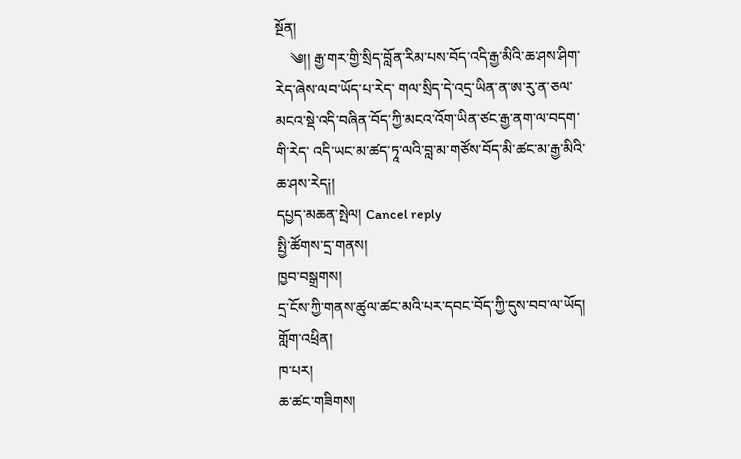སྔོན།
    ༄།། རྒྱ་གར་གྱི་སྲིད་བློན་རིམ་པས་བོད་འདི་རྒྱ་མིའི་ཆ་ཤས་ཤིག་རེད་ཞེས་ལབ་ཡོད་པ་རེད་ གལ་སྲིད་དེ་འདྲ་ཡིན་ན་ཨ་རུ་ན་ཅལ་མངའ་སྡེ་འདི་བཞིན་བོད་ཀྱི་མངའ་འོག་ཡིན་ཙང་རྒྱ་ནག་ལ་བདག་གི་རེད་ འདི་ཡང་མ་ཚད་ཏཱ་ལའི་བླ་མ་གཙོས་བོད་མི་ཚང་མ་རྒྱ་མིའི་ཆ་ཤས་རེད༏།
དཔྱད་མཆན་སྤེལ། Cancel reply
སྤྱི་ཚོགས་དྲ་གནས།
ཁྱབ་བསྒྲགས།
དྲ་ངོས་ཀྱི་གནས་ཚུལ་ཚང་མའི་པར་དབང་བོད་ཀྱི་དུས་བབ་ལ་ཡོད།
གློག་འཕྲིན།
ཁ་པར།
ཆ་ཚང་གཟིགས།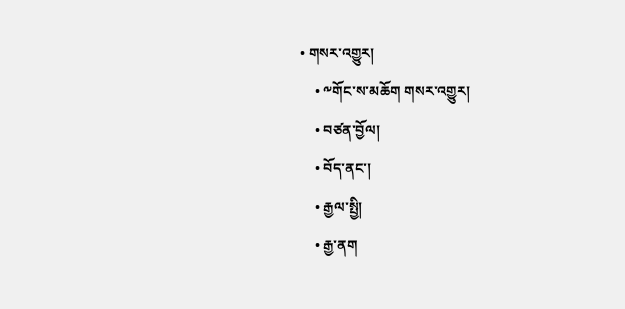• གསར་འགྱུར།
    • ༸གོང་ས་མཆོག གསར་འགྱུར།
    • བཙན་བྱོལ།
    • བོད་ནང་།
    • རྒྱལ་སྤྱི།
    • རྒྱ་ནག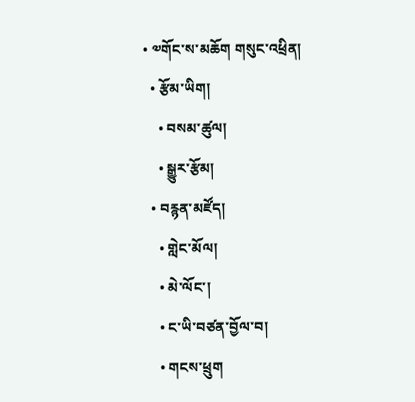• ༧གོང་ས་མཆོག གསུང་འཕྲིན།
  • རྩོམ་ཡིག།
    • བསམ་ཚུལ།
    • སྒྱུར་རྩོམ།
  • བརྙན་མཛོད།
    • གླེང་མོལ།
    • མེ་ལོང་།
    • ང་ཡི་བཙན་བྱོལ་བ།
    • གངས་ཕྲུག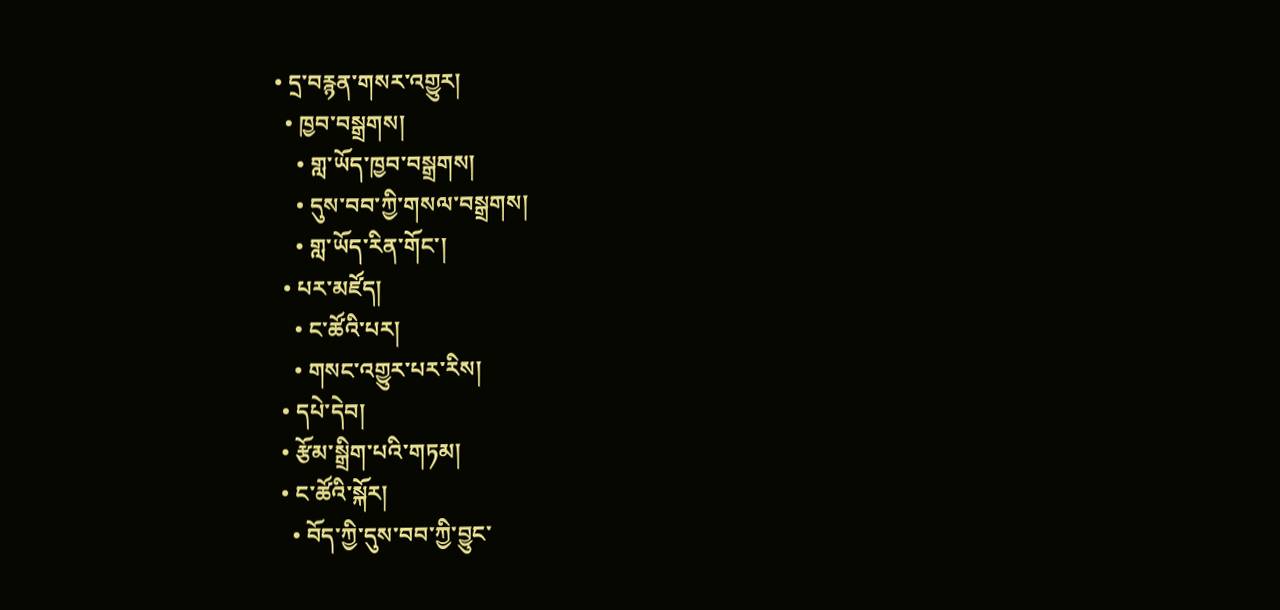• དྲ་བརྙན་གསར་འགྱུར།
  • ཁྱབ་བསྒྲགས།
    • གླ་ཡོད་ཁྱབ་བསྒྲགས།
    • དུས་བབ་ཀྱི་གསལ་བསྒྲགས།
    • གླ་ཡོད་རིན་གོང་།
  • པར་མཛོད།
    • ང་ཚོའི་པར།
    • གསང་འགྱུར་པར་རིས།
  • དཔེ་དེབ།
  • རྩོམ་སྒྲིག་པའི་གཏམ།
  • ང་ཚོའི་སྐོར།
    • བོད་ཀྱི་དུས་བབ་ཀྱི་བྱུང་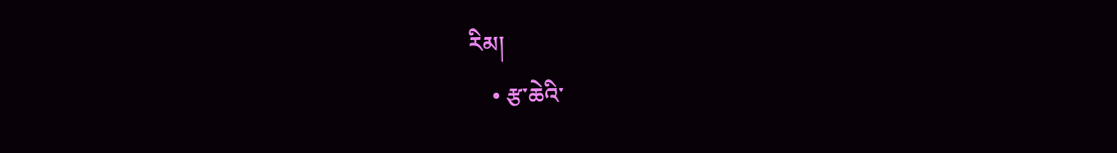རིམ།
    • རྩ་ཆེའི་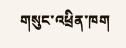གསུང་འཕྲིན་ཁག